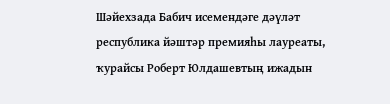Шәйехзада Бабич исемендәге дәүләт республика йәштәр премияһы лауреаты, ҡурайсы Роберт Юлдашевтың ижадын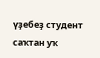үҙебеҙ студент саҡтан уҡ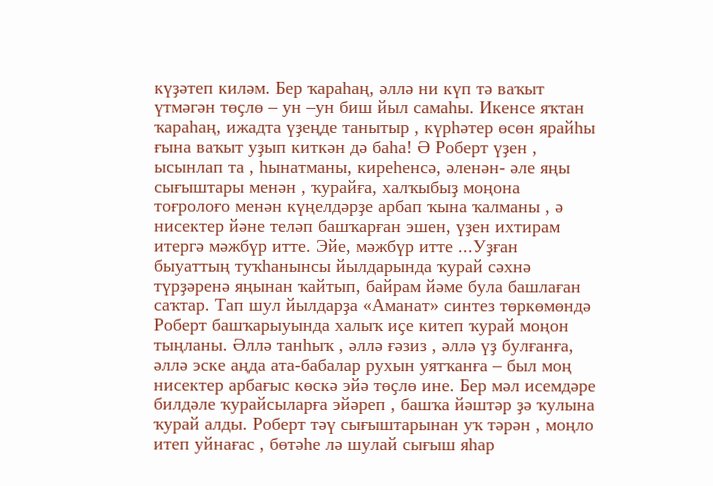күҙәтеп киләм. Бер ҡараһаң, әллә ни күп тә ваҡыт үтмәгән төҫлө – ун –ун биш йыл самаһы. Икенсе яҡтан ҡараһаң, ижадта үҙеңде танытыр , күрһәтер өсөн ярайһы ғына ваҡыт уҙып киткән дә баһа! Ә Роберт үҙен , ысынлап та , һынатманы, киреһенсә, әленән- әле яңы сығыштары менән , ҡурайға, халҡыбыҙ моңона тоғролоғо менән күңелдәрҙе арбап ҡына ҡалманы , ә нисектер йәне теләп башҡарған эшен, үҙен ихтирам итергә мәжбүр итте. Эйе, мәжбүр итте ...Уҙған быуаттың туҡһанынсы йылдарында ҡурай сәхнә түрҙәренә яңынан ҡайтып, байрам йәме була башлаған саҡтар. Тап шул йылдарҙа «Аманат» синтез төркөмөндә Роберт башҡарыуында халыҡ иҫе китеп ҡурай моңон тыңланы. Әллә танһыҡ , әллә ғәзиз , әллә үҙ булғанға, әллә эске аңда ата-бабалар рухын уятҡанға – был моң нисектер арбағыс көскә эйә төҫлө ине. Бер мәл исемдәре билдәле ҡурайсыларға эйәреп , башҡа йәштәр ҙә ҡулына ҡурай алды. Роберт тәү сығыштарынан уҡ тәрән , моңло итеп уйнағас , бөтәһе лә шулай сығыш яһар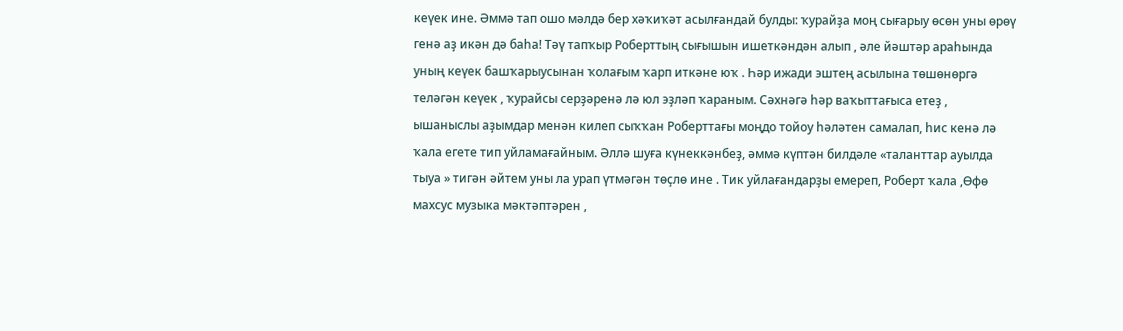кеүек ине. Әммә тап ошо мәлдә бер хәҡиҡәт асылғандай булды: ҡурайҙа моң сығарыу өсөн уны өрөү генә аҙ икән дә баһа! Тәү тапҡыр Роберттың сығышын ишеткәндән алып , әле йәштәр араһында уның кеүек башҡарыусынан ҡолағым ҡарп иткәне юҡ . Һәр ижади эштең асылына төшөнөргә теләгән кеүек , ҡурайсы серҙәренә лә юл эҙләп ҡараным. Сәхнәгә һәр ваҡыттағыса етеҙ , ышаныслы аҙымдар менән килеп сыҡҡан Роберттағы моңдо тойоу һәләтен самалап, һис кенә лә ҡала егете тип уйламағайным. Әллә шуға күнеккәнбеҙ, әммә күптән билдәле «таланттар ауылда тыуа » тигән әйтем уны ла урап үтмәгән төҫлө ине . Тик уйлағандарҙы емереп, Роберт ҡала ,Өфө махсус музыка мәктәптәрен ,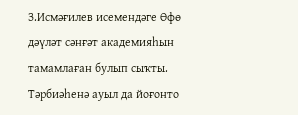З.Исмәғилев исемендәге Өфө дәүләт сәнғәт академияһын тамамлаған булып сыҡты. Тәрбиәһенә ауыл да йоғонто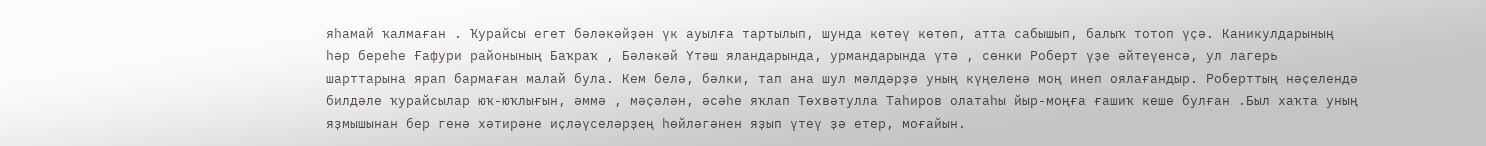яһамай ҡалмаған . Ҡурайсы егет бәләкәйҙән үк ауылға тартылып, шунда көтөү көтөп, атта сабышып, балыҡ тотоп үҫә. Каникулдарының һәр береһе Ғафури районының Баҡраҡ , Бәләкәй Үтәш яландарында, урмандарында үтә , сөнки Роберт үҙе әйтеүенсә, ул лагерь шарттарына ярап бармаған малай була. Кем белә, бәлки, тап ана шул мәлдәрҙә уның күңеленә моң инеп оялағандыр. Роберттың нәҫелендә билдәле ҡурайсылар юҡ-юҡлығын, әммә , мәҫәлән, әсәһе яҡлап Төхвәтулла Таһиров олатаһы йыр-моңға ғашиҡ кеше булған .Был хаҡта уның яҙмышынан бер генә хәтирәне иҫләүселәрҙең һөйләгәнен яҙып үтеү ҙә етер, моғайын.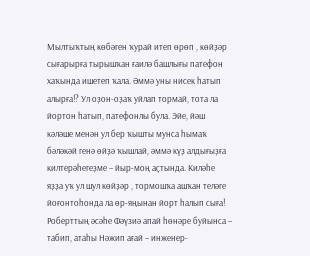Мылтыҡтың көбәген ҡурай итеп өрөп , көйҙәр сығарырға тырышҡан ғаилә башлығы патефон хаҡында ишетеп ҡала. Әммә уны нисек һатып алырға!? Ул оҙон-оҙаҡ уйлап тормай, тота ла йортон һатып, патефонлы була. Эйе, йәш кәләше менән ул бер ҡышты мунса һымаҡ бәләкәй генә өйҙә ҡышлай, әммә күҙ алдығыҙға килтерәһегеҙме – йыр-моң аҫтында. Киләһе яҙҙа уҡ ул шул көйҙәр , тормошҡа ашҡан теләге йоғонтоһонда ла өр-яңынан йорт һалып сыға! Роберттың әсәһе Фәүзиә апай һөнәре буйынса – табип, атаһы Нәжип ағай – инженер-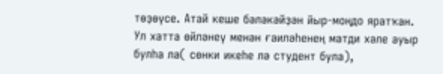төҙөүсе. Атай кеше бәләкәйҙән йыр-моңдо яратҡан. Ул хатта өйләнеү менән ғаиләһенең матди хәле ауыр булһа ла( сөнки икеһе лә студент була),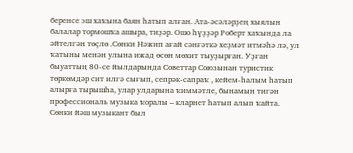беренсе эш хаҡына баян һатып алған. Ата-әсәләрҙең хыялын балалар тормошҡа ашыра, тиҙәр. Ошо һүҙҙәр Роберт хаҡында ла әйтелгән төҫлө .Сөнки Нәжип ағай сәнғәткә хеҙмәт итмәһә лә, ул ҡатыны менән улына ижад өсөн мөхит тыуҙырған. Уҙған быуаттың 80-се йылдарында Советтар Союзынан туристик төркөмдәр сит илгә сығып, сепрәк-сапраҡ , кейем-һалым һатып алырға тырышһа, улар улдарына ҡиммәтле, бынамын тигән профессиональ музыка ҡоралы – кларнет һатып алып ҡайта. Сөнки йәш музыкант был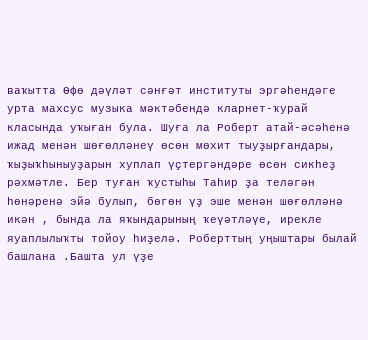ваҡытта Өфө дәүләт сәнғәт институты эргәһендәге урта махсус музыка мәктәбендә кларнет-ҡурай класында уҡыған була. Шуға ла Роберт атай-әсәһенә ижад менән шөғөлләнеү өсөн мөхит тыуҙырғандары, ҡыҙыҡһыныуҙарын хуплап үҫтергәндәре өсөн сикһеҙ рәхмәтле. Бер туған ҡустыһы Таһир ҙа теләгән һөнәренә эйә булып, бөгөн үҙ эше менән шөғөлләнә икән , бында ла яҡындарының ҡеүәтләүе, ирекле яуаплылыҡты тойоу һиҙелә. Роберттың уңыштары былай башлана .Башта ул үҙе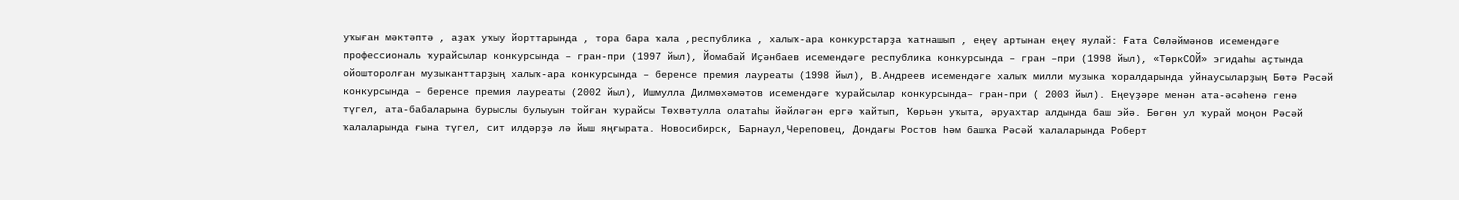уҡыған мәктәптә , аҙаҡ уҡыу йорттарында , тора бара ҡала ,республика , халыҡ-ара конкурстарҙа ҡатнашып , еңеү артынан еңеү яулай: Ғата Сөләймәнов исемендәге профессиональ ҡурайсылар конкурсында – гран-при (1997 йыл), Йомабай Иҫәнбаев исемендәге республика конкурсында – гран –при (1998 йыл), «ТөркСОЙ» эгидаһы аҫтында ойошторолған музыканттарҙың халыҡ-ара конкурсында – беренсе премия лауреаты (1998 йыл), В.Андреев исемендәге халыҡ милли музыка ҡоралдарында уйнаусыларҙың Бөтә Рәсәй конкурсында – беренсе премия лауреаты (2002 йыл), Ишмулла Дилмөхәмәтов исемендәге ҡурайсылар конкурсында– гран-при ( 2003 йыл). Еңеүҙәре менән ата-әсәһенә генә түгел, ата-бабаларына бурыслы булыуын тойған ҡурайсы Төхвәтулла олатаһы йәйләгән ергә ҡайтып, Ҡөрьән уҡыта, әруахтар алдында баш эйә. Бөгөн ул ҡурай моңон Рәсәй ҡалаларында ғына түгел, сит илдәрҙә лә йыш яңғырата. Новосибирск, Барнаул,Череповец, Дондағы Ростов һәм башҡа Рәсәй ҡалаларында Роберт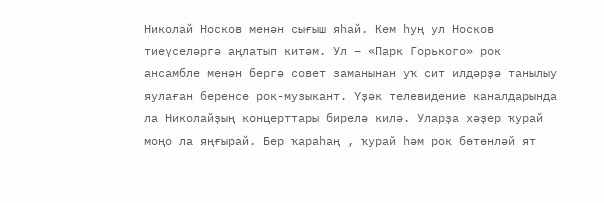Николай Носков менән сығыш яһай. Кем һуң ул Носков тиеүселәргә аңлатып китәм. Ул – «Парк Горького» рок ансамбле менән бергә совет заманынан уҡ сит илдәрҙә танылыу яулаған беренсе рок-музыкант. Үҙәк телевидение каналдарында ла Николайҙың концерттары бирелә килә. Уларҙа хәҙер ҡурай моңо ла яңғырай. Бер ҡараһаң , ҡурай һәм рок бөтөнләй ят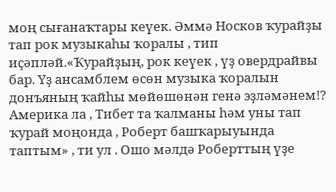моң сығанаҡтары кеүек. Әммә Носков ҡурайҙы тап рок музыкаһы ҡоралы , тип иҫәпләй.«Ҡурайҙың, рок кеүек , үҙ овердрайвы бар. Үҙ ансамблем өсөн музыка ҡоралын донъяның ҡайһы мөйөшөнән генә эҙләмәнем!? Америка ла , Тибет та ҡалманы һәм уны тап ҡурай моңонда , Роберт башҡарыуында таптым» , ти ул . Ошо мәлдә Роберттың үҙе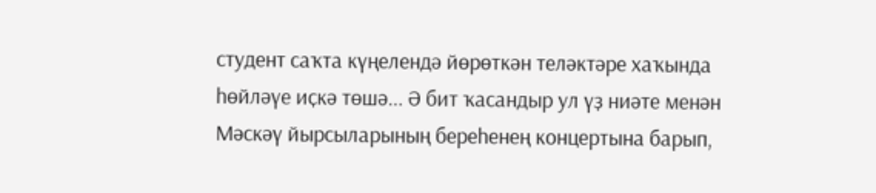студент саҡта күңелендә йөрөткән теләктәре хаҡында һөйләүе иҫкә төшә... Ә бит ҡасандыр ул үҙ ниәте менән Мәскәү йырсыларының береһенең концертына барып,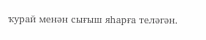ҡурай менән сығыш яһарға теләгән.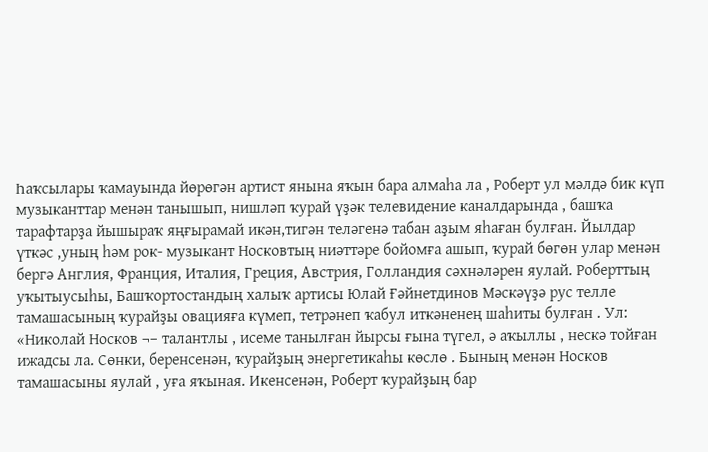Һаҡсылары ҡамауында йөрөгән артист янына яҡын бара алмаһа ла , Роберт ул мәлдә бик күп музыканттар менән танышып, нишләп ҡурай үҙәк телевидение каналдарында , башҡа тарафтарҙа йышыраҡ яңғырамай икән,тигән теләгенә табан аҙым яһаған булған. Йылдар үткәс ,уның һәм рок- музыкант Носковтың ниәттәре бойомға ашып, ҡурай бөгөн улар менән бергә Англия, Франция, Италия, Греция, Австрия, Голландия сәхнәләрен яулай. Роберттың уҡытыусыһы, Башҡортостандың халыҡ артисы Юлай Ғәйнетдинов Мәскәүҙә рус телле тамашасының ҡурайҙы овацияға күмеп, тетрәнеп ҡабул иткәненең шаһиты булған . Ул: «Николай Носков ¬– талантлы , исеме танылған йырсы ғына түгел, ә аҡыллы , нескә тойған ижадсы ла. Сөнки, беренсенән, ҡурайҙың энергетикаһы көслө . Бының менән Носков тамашасыны яулай , уға яҡыная. Икенсенән, Роберт ҡурайҙың бар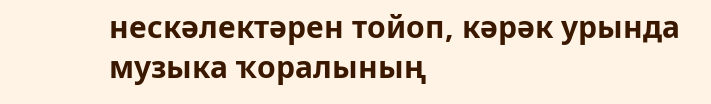нескәлектәрен тойоп, кәрәк урында музыка ҡоралының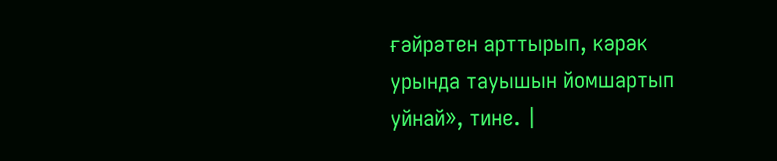ғәйрәтен арттырып, кәрәк урында тауышын йомшартып уйнай», тине. |